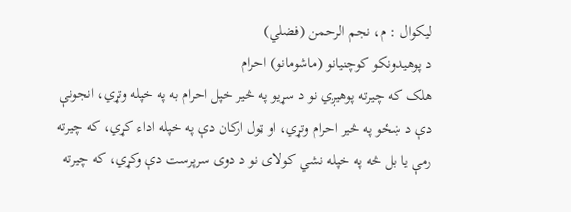ليکوال : م، نجم الرحمن (فضلي)
د پوهيدونکو کوچنيانو (ماشومانو) احرام
هلک که چيرته پوهيږي نو د سړيو په څير خپل احرام به په خپله وتړي، انجونې دې د ښځو په څير احرام وتړي، او ټول ارکان دې په خپله اداء کړي، که چيرته رمې يا بل څه په خپله نشي کولای نو د دوی سرپرست دې وکړي، که چيرته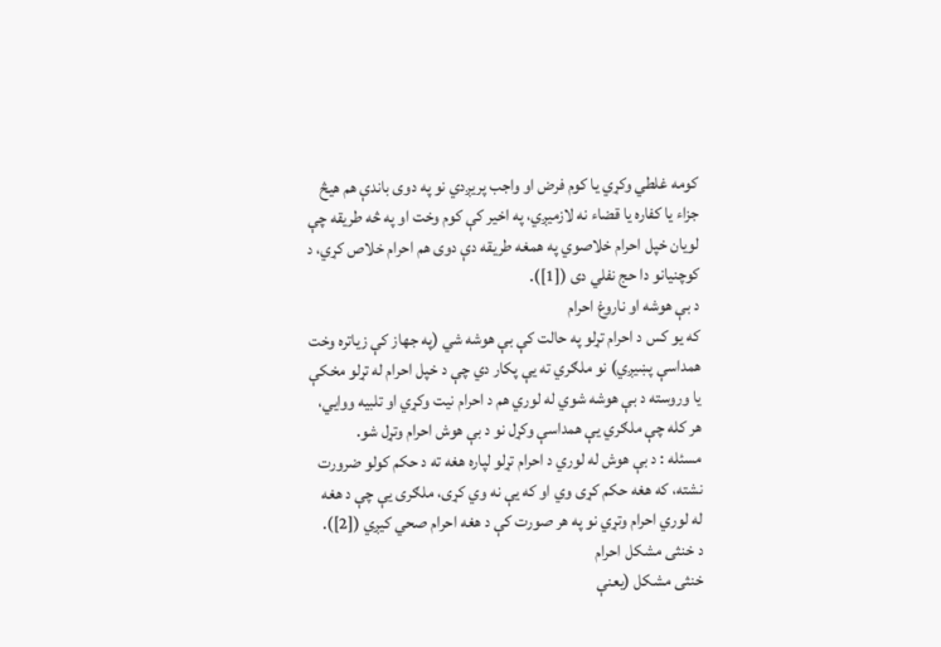کومه غلطي وکړي يا کوم فرض او واجب پريږدي نو په دوی باندې هم هيڅ جزاء يا کفاره يا قضاء نه لازميږي، په اخير کې کوم وخت او په څه طريقه چې لويان خپل احرام خلاصوي په همغه طريقه دې دوی هم احرام خلاص کړي، د کوچنيانو دا حج نفلي دی ([1]).
د بې هوشه او ناروغ احرام
که يو کس د احرام تړلو په حالت کې بې هوشه شي (په جهاز کې زياتره وخت همداسې پښيږي) نو ملګري ته يې پکار دي چې د خپل احرام له تړلو مخکې يا وروسته د بې هوشه شوي له لوري هم د احرام نيت وکړي او تلبيه ووايي، هر کله چې ملګري يې همداسې وکړل نو د بې هوش احرام وتړل شو.
مسئله : د بې هوش له لوري د احرام تړلو لپاره هغه ته د حکم کولو ضرورت نشته، که هغه حکم کړی وي او که يې نه وي کړی، ملګری يې چې د هغه له لوري احرام وتړي نو په هر صورت کې د هغه احرام صحي کيږي ([2]).
د خنثی مشکل احرام
خنثی مشکل (يعنې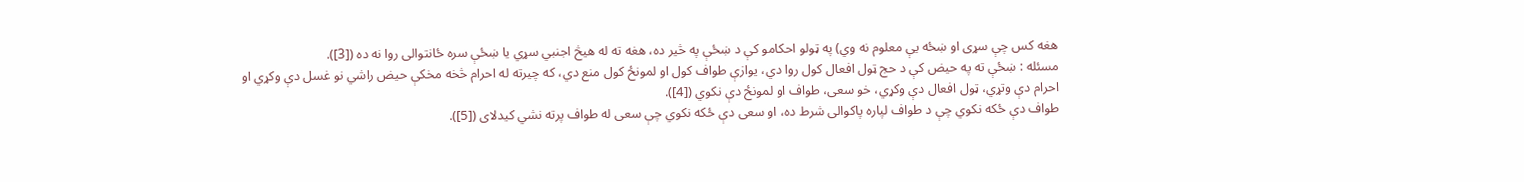هغه کس چې سړی او ښځه يې معلوم نه وي) په ټولو احکامو کې د ښځې په څير ده، هغه ته له هيڅ اجنبي سړي يا ښځې سره ځانتوالی روا نه ده ([3]).
مسئله : ښځې ته په حيض کې د حج ټول افعال کول روا دي، يوازې طواف کول او لمونځ کول منع دي، که چيرته له احرام څخه مخکې حيض راشي نو غسل دې وکړي او احرام دې وتړي، ټول افعال دې وکړي، خو سعی، طواف او لمونځ دې نکوي ([4]).
طواف دې ځکه نکوي چې د طواف لپاره پاکوالی شرط ده، او سعی دې ځکه نکوي چې سعی له طواف پرته نشي کيدلای ([5]).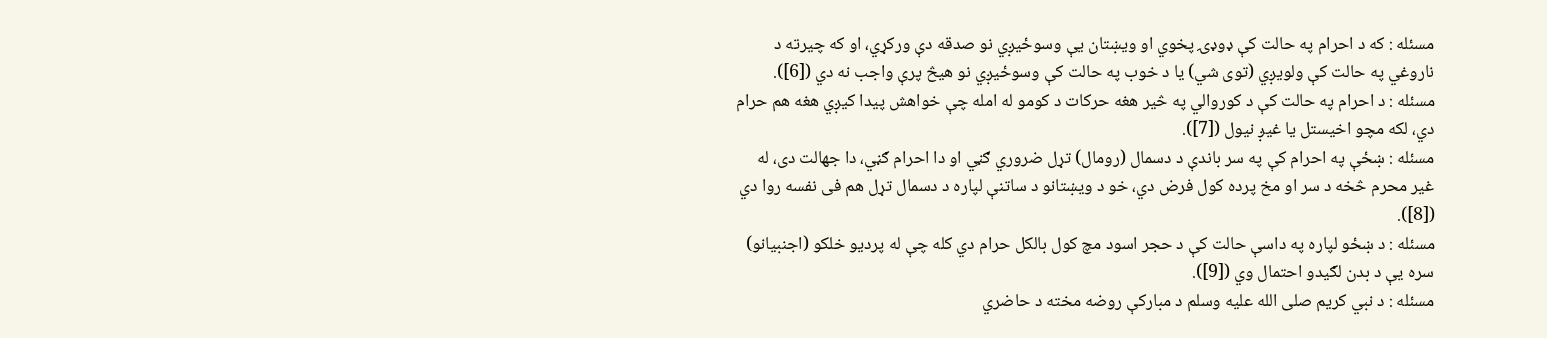مسئله : که د احرام په حالت کې ډوډۍ پخوي او ويښتان يې وسوځيږي نو صدقه دې ورکړي، او که چيرته د ناروغي په حالت کې ولويږي (توی شي) يا د خوب په حالت کې وسوځيږي نو هيڅ پرې واجب نه دي ([6]).
مسئله : د احرام په حالت کې د کوروالي په څير هغه حرکات د کومو له امله چې خواهش پيدا کيږي هغه هم حرام دي، لکه مچو اخيستل يا غيږ نيول ([7]).
مسئله : ښځې په احرام کې په سر باندې د دسمال (رومال) تړل ضروري ګڼي او دا احرام ګڼي، دا جهالت دی، له غير محرم څخه د سر او مخ پرده کول فرض دي، خو د ويښتانو د ساتنې لپاره د دسمال تړل هم فی نفسه روا دي ([8]).
مسئله : د ښځو لپاره په داسې حالت کې د حجر اسود مچ کول بالکل حرام دي کله چې له پرديو خلکو (اجنبيانو) سره يې د بدن لګيدو احتمال وي ([9]).
مسئله : د نبي کريم صلی الله عليه وسلم د مبارکې روضه مخته د حاضري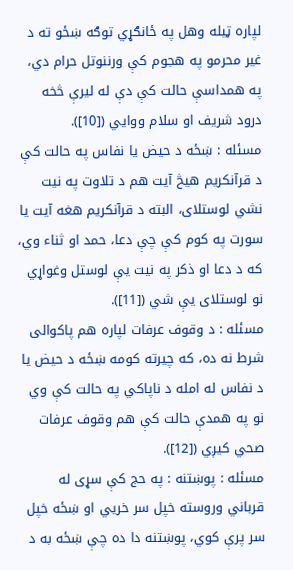لپاره ټيله وهل په ځانګړي توګه ښځو ته د غير محرمو په هجوم کې ورننوتل حرام دي، په همداسې حالت کې دې له ليرې څخه درود شريف او سلام ووايي ([10]).
مسئله : ښځه د حيض يا نفاس په حالت کې د قرآنکريم هيڅ آيت هم د تلاوت په نيت نشي لوستلای، البته د قرآنکريم هغه آيت يا سورت په کوم کې چې دعا، حمد او ثناء وي، که د دعا او ذکر په نيت يې لوستل وغواړي نو لوستلای يې شي ([11]).
مسئله : د وقوف عرفات لپاره هم پاکوالی شرط نه ده، که چيرته کومه ښځه د حيض يا د نفاس له امله د ناپاکي په حالت کې وي نو په همدې حالت کې هم وقوف عرفات صحي کيږي ([12]).
مسئله : پوښتنه : په حج کې سړی له قرباني وروسته خپل سر خريي او ښځه خپل سر پرې کوي، پوښتنه دا ده چې ښځه به د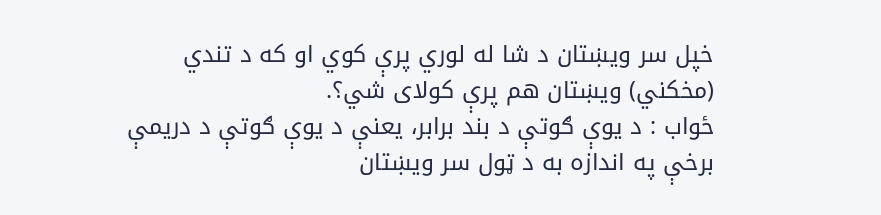خپل سر ويښتان د شا له لوري پرې کوي او که د تندي (مخکني) ويښتان هم پرې کولای شي؟.
ځواب : د يوې ګوتې د بند برابر، يعنې د يوې ګوتې د دريمې برخې په اندازه به د ټول سر ويښتان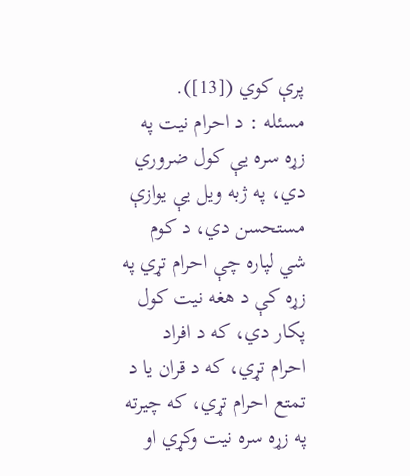پرې کوي ([13]).
مسئله : د احرام نيت په زړه سره يې کول ضروري دي، په ژبه ويل يې يوازې مستحسن دي، د کوم شي لپاره چې احرام تړي په زړه کې د هغه نيت کول پکار دي، که د افراد احرام تړي، که د قران يا د تمتع احرام تړي، که چيرته په زړه سره نيت وکړي او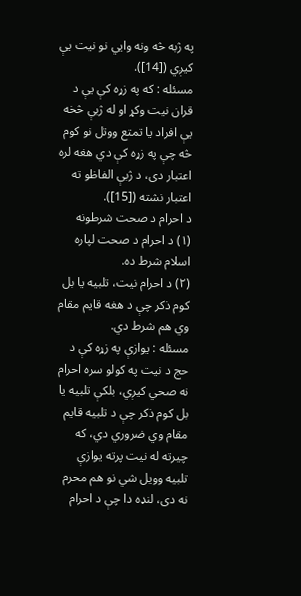په ژبه څه ونه وايي نو نيت يې کيږي ([14]).
مسئله : که په زړه کې يې د قران نيت وکړ او له ژبې څخه يې افراد يا تمتع ووتل نو کوم څه چې په زړه کې دي هغه لره اعتبار دی، د ژبې الفاظو ته اعتبار نشته ([15]).
د احرام د صحت شرطونه
(۱) د احرام د صحت لپاره اسلام شرط ده.
(۲) د احرام نيت، تلبيه يا بل کوم ذکر چې د هغه قايم مقام وي هم شرط دي.
مسئله : يوازې په زړه کې د حج د نيت په کولو سره احرام نه صحي کيږي، بلکې تلبيه يا بل کوم ذکر چې د تلبيه قايم مقام وي ضروري دي، که چيرته له نيت پرته يوازې تلبيه وويل شي نو هم محرم نه دی، لنډه دا چې د احرام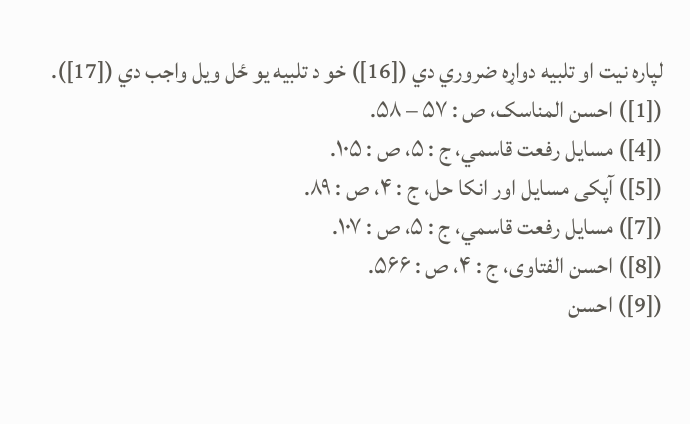لپاره نيت او تلبيه دواړه ضروري دي ([16]) خو د تلبيه يو ځل ويل واجب دي ([17]).
([1]) احسن المناسک، ص : ۵۷ – ۵۸.
([4]) مسايل رفعت قاسمي، ج : ۵، ص : ۱۰۵.
([5]) آپکی مسايل اور انکا حل، ج : ۴، ص : ۸۹.
([7]) مسايل رفعت قاسمي، ج : ۵، ص : ۱۰۷.
([8]) احسن الفتاوی، ج : ۴، ص : ۵۶۶.
([9]) احسن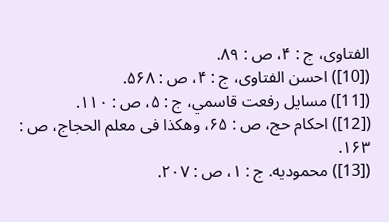الفتاوی، ج : ۴، ص : ۸۹.
([10]) احسن الفتاوی، ج : ۴، ص : ۵۶۸.
([11]) مسايل رفعت قاسمي، ج : ۵، ص : ۱۱۰.
([12]) احکام حج، ص : ۶۵، وهکذا فی معلم الحجاج، ص : ۱۶۳.
([13]) محموديه. ج : ۱، ص : ۲۰۷.